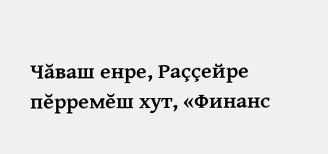Чăваш енре, Раççейре пĕрремĕш хут, «Финанс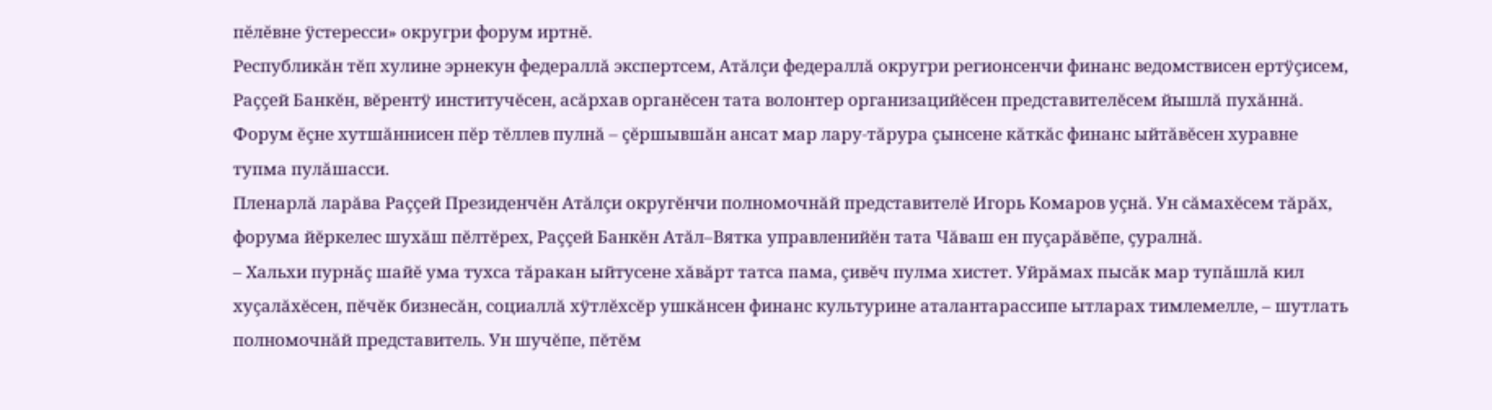пĕлĕвне ÿстересси» округри форум иртнĕ.
Республикăн тĕп хулине эрнекун федераллă экспертсем, Атăлçи федераллă округри регионсенчи финанс ведомствисен ертÿçисем, Раççей Банкĕн, вĕрентÿ институчĕсен, асăрхав органĕсен тата волонтер организацийĕсен представителĕсем йышлă пухăннă. Форум ĕçне хутшăннисен пĕр тĕллев пулнă – çĕршывшăн ансат мар лару-тăрура çынсене кăткăс финанс ыйтăвĕсен хуравне тупма пулăшасси.
Пленарлă ларăва Раççей Президенчĕн Атăлçи округĕнчи полномочнăй представителĕ Игорь Комаров уçнă. Ун сăмахĕсем тăрăх, форума йĕркелес шухăш пĕлтĕрех, Раççей Банкĕн Атăл–Вятка управленийĕн тата Чăваш ен пуçарăвĕпе, çуралнă.
– Хальхи пурнăç шайĕ ума тухса тăракан ыйтусене хăвăрт татса пама, çивĕч пулма хистет. Уйрăмах пысăк мар тупăшлă кил хуçалăхĕсен, пĕчĕк бизнесăн, социаллă хÿтлĕхсĕр ушкăнсен финанс культурине аталантарассипе ытларах тимлемелле, – шутлать полномочнăй представитель. Ун шучĕпе, пĕтĕм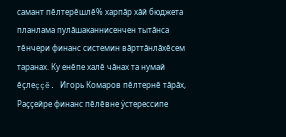самант пĕлтерĕшлĕ% харпăр хăй бюджета планлама пулăшаканнисенчен тытăнса тĕнчери финанс системин вăрттăнлăхĕсем таранах. Ку енĕпе халĕ чăнах та нумай ĕçлеççĕ. Игорь Комаров пĕлтернĕ тăрăх, Раççейре финанс пĕлĕвне ÿстерессипе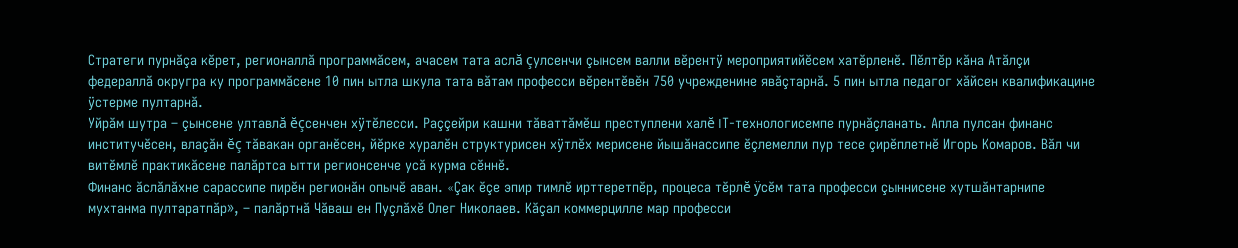Стратеги пурнăçа кĕрет, регионаллă программăсем, ачасем тата аслă çулсенчи çынсем валли вĕрентÿ мероприятийĕсем хатĕрленĕ. Пĕлтĕр кăна Атăлçи федераллă округра ку программăсене 10 пин ытла шкула тата вăтам професси вĕрентĕвĕн 750 учрежденине явăçтарнă. 5 пин ытла педагог хăйсен квалификацине ÿстерме пултарнă.
Уйрăм шутра – çынсене ултавлă ĕçсенчен хÿтĕлесси. Раççейри кашни тăваттăмĕш преступлени халĕ IТ-технологисемпе пурнăçланать. Апла пулсан финанс институчĕсен, влаçăн ĕç тăвакан органĕсен, йĕрке хуралĕн структурисен хÿтлĕх мерисене йышăнассипе ĕçлемелли пур тесе çирĕплетнĕ Игорь Комаров. Вăл чи витĕмлĕ практикăсене палăртса ытти регионсенче усă курма сĕннĕ.
Финанс ăслăлăхне сарассипе пирĕн регионăн опычĕ аван. «Çак ĕçе эпир тимлĕ ирттеретпĕр, процеса тĕрлĕ ÿсĕм тата професси çыннисене хутшăнтарнипе мухтанма пултаратпăр», – палăртнă Чăваш ен Пуçлăхĕ Олег Николаев. Кăçал коммерцилле мар професси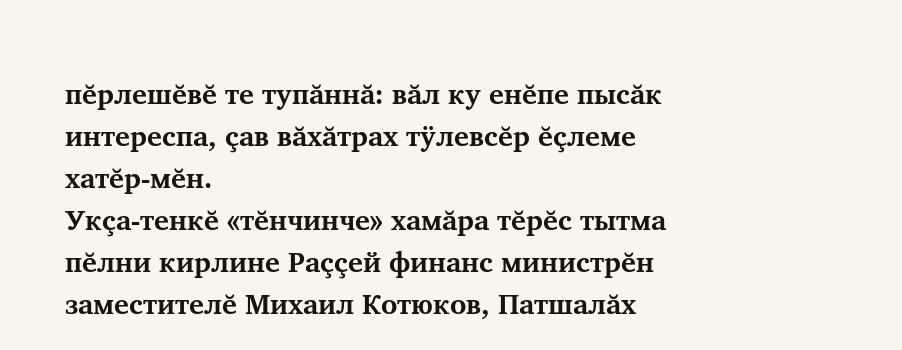пĕрлешĕвĕ те тупăннă: вăл ку енĕпе пысăк интереспа, çав вăхăтрах тÿлевсĕр ĕçлеме хатĕр-мĕн.
Укçа-тенкĕ «тĕнчинче» хамăра тĕрĕс тытма пĕлни кирлине Раççей финанс министрĕн заместителĕ Михаил Котюков, Патшалăх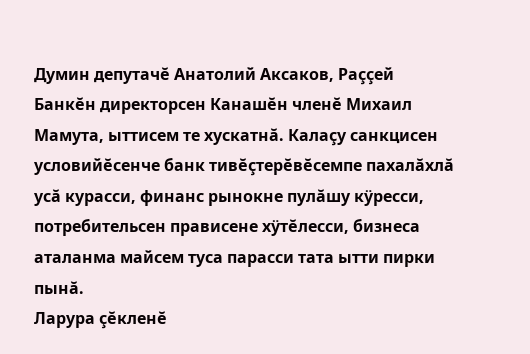Думин депутачĕ Анатолий Аксаков, Раççей Банкĕн директорсен Канашĕн членĕ Михаил Мамута, ыттисем те хускатнă. Калаçу санкцисен условийĕсенче банк тивĕçтерĕвĕсемпе пахалăхлă усă курасси, финанс рынокне пулăшу кÿресси, потребительсен прависене хÿтĕлесси, бизнеса аталанма майсем туса парасси тата ытти пирки пынă.
Ларура çĕкленĕ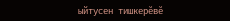ыйтусен тишкерĕвĕ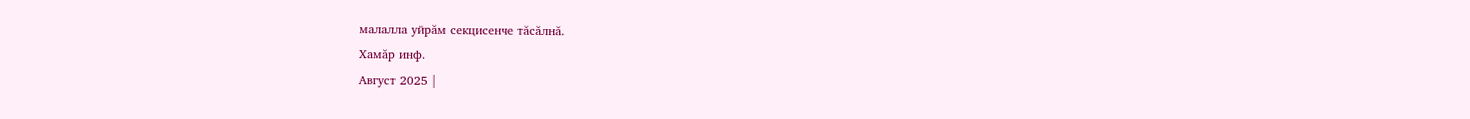малалла уйрăм секцисенче тăсăлнă.
Хамăр инф.
Август 2025 |